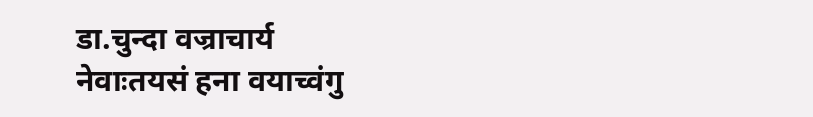डा.चुन्दा वज्राचार्य
नेवाःतयसं हना वयाच्वंगु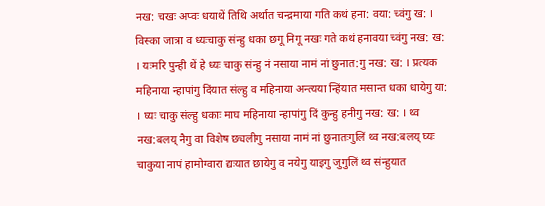नख: चखः अप्वः धयाथें तिथि अर्थात चन्द्रमाया गति कथं हना: वया: च्वंगु ख: । विस्का जात्रा व ध्यःचाकु संन्हु धका छगू निगू नखः गते कथं हनावया च्वंगु नख: ख: । यःमरि पुन्ही थें हे ध्यः चाकु संन्हु नं नसाया नामं नां छुनात:गु नख: ख: । प्रत्यक महिनाया न्हापांगु दिंयात संल्हु व महिनाया अन्त्यया न्हिंयात मसान्त धका धायेगु या: । घ्यः चाकु संल्हु धकाः माघ महिनाया न्हापांगु दिं कुन्हु हनीगु नख: ख: । थ्व नख:बलय् नैगु वा विशेष छ्यलीगु नसाया नामं नां छुनातःगुलिं थ्व नख:बलय् घ्यः चाकुया नापं हामोग्वारा द्यःयात छायेगु व नयेगु याइगु जुगुलिं थ्व संन्हुयात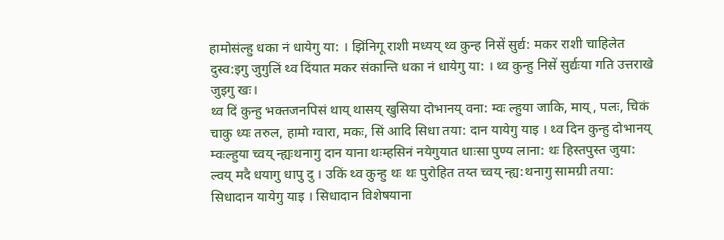हामोसंल्हु धका नं धायेगु या: । झिंनिगू राशी मध्यय् थ्व कुन्ह निसें सुर्द्य: मकर राशी चाहिलेत दुस्व:इगु जुगुलिं थ्व दिंयात मकर संकान्ति धका नं धायेगु या: । थ्व कुन्हु निसें सुर्द्यःया गति उत्तराखे जुइगु खः।
थ्व दिं कुन्हु भक्तजनपिसं थाय् थासय् खुसिया दोभानय् वना: म्वः ल्हुया जाकि, माय् , पलः, चिकं चाकु ध्यः तरुल, हामो ग्वारा, मकः, सिं आदि सिधा तया: दान यायेगु याइ । थ्व दिन कुन्हु दोभानय् म्वःल्हुया च्वय् न्ह्यःथनागु दान याना थःम्हसिनं नयेगुयात धाःसा पुण्य लाना: थः हिस्तपुस्त जुया: ल्वय् मदै धयागु धापु दु । उकिं थ्व कुन्हु थः थः पुरोहित तय्त च्वय् न्ह्य:थनागु सामग्री तया: सिधादान यायेगु याइ । सिधादान विशेषयाना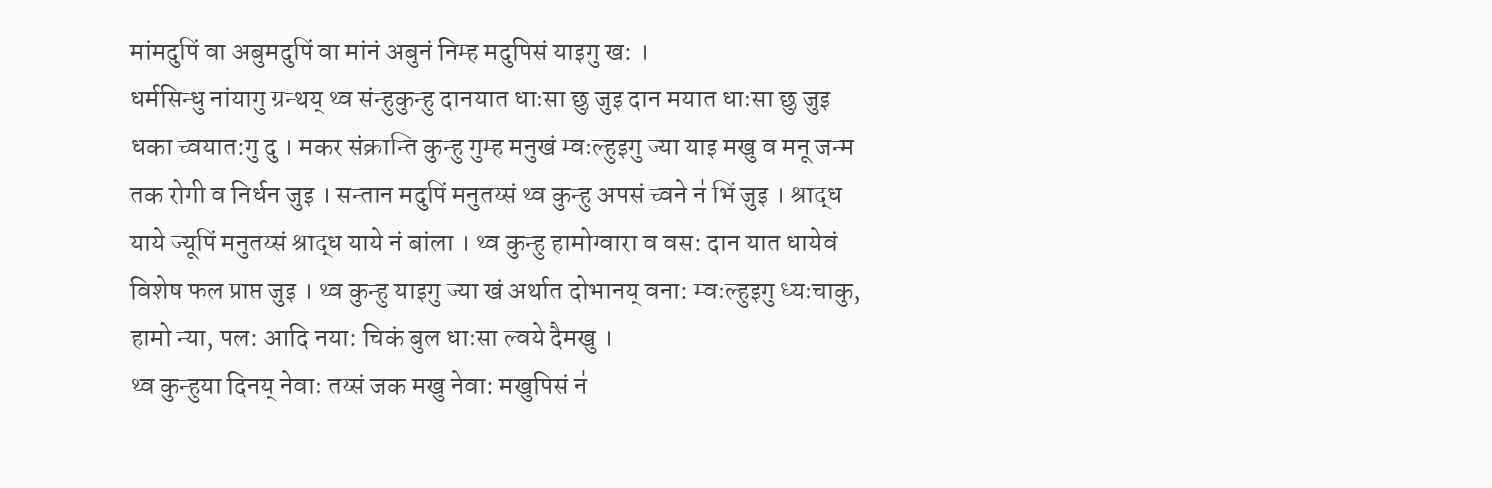मांमदुपिं वा अबुमदुपिं वा मांनं अबुनं निम्ह मदुपिसं याइगु ख: ।
धर्मसिन्धु नांयागु ग्रन्थय् थ्व संन्हुकुन्हु दानयात धाःसा छु जुइ दान मयात धाःसा छु जुइ धका च्वयात:गु दु । मकर संक्रान्ति कुन्हु गुम्ह मनुखं म्वःल्हुइगु ज्या याइ मखु व मनू जन्म तक रोगी व निर्धन जुइ । सन्तान मदुपिं मनुतय्सं थ्व कुन्हु अपसं च्वने न॑ भिं जुइ । श्राद्ध याये ज्यूपिं मनुतय्सं श्राद्ध याये नं बांला । थ्व कुन्हु हामोग्वारा व वस: दान यात धायेवं विशेष फल प्राप्त जुइ । थ्व कुन्हु याइगु ज्या खं अर्थात दोभानय् वना: म्वःल्हुइगु ध्यःचाकु, हामो न्या, पल: आदि नया: चिकं बुल धाःसा ल्वये दैमखु ।
थ्व कुन्हुया दिनय् नेवाः तय्सं जक मखु नेवा: मखुपिसं न॑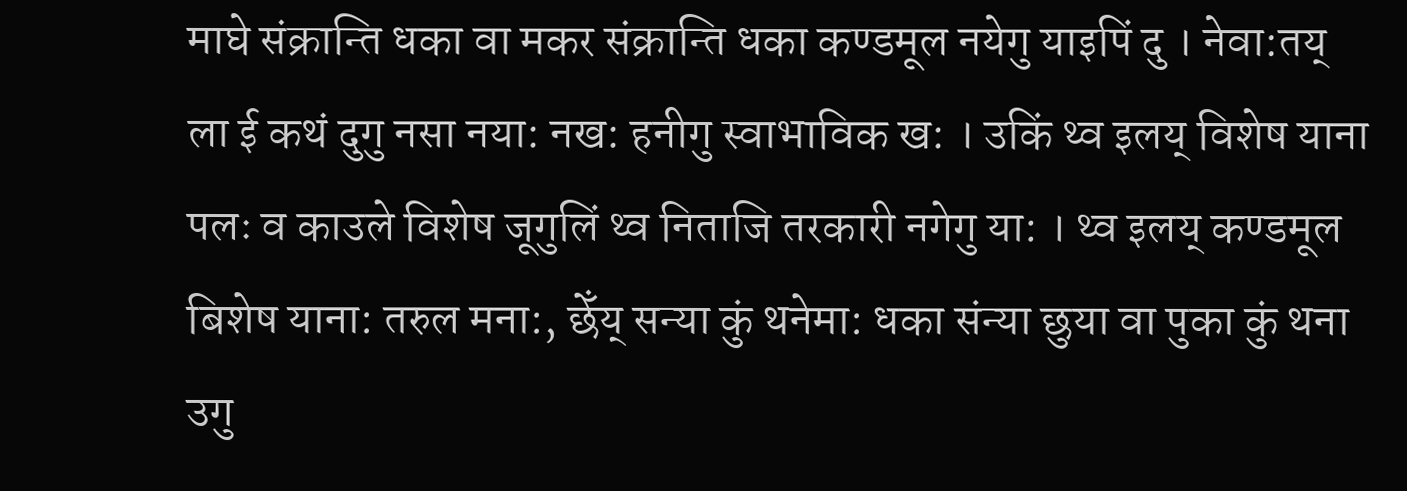माघे संक्रान्ति धका वा मकर संक्रान्ति धका कण्डमूल नयेगु याइपिं दु । नेवा:तय् ला ई कथं दुगु नसा नया: नख: हनीगु स्वाभाविक ख: । उकिं थ्व इलय् विशेष याना पलः व काउले विशेष जूगुलिं थ्व निताजि तरकारी नगेगु या: । थ्व इलय् कण्डमूल बिशेष याना: तरुल मना:, छेँय् सन्या कुं थनेमा: धका संन्या छुया वा पुका कुं थना उगु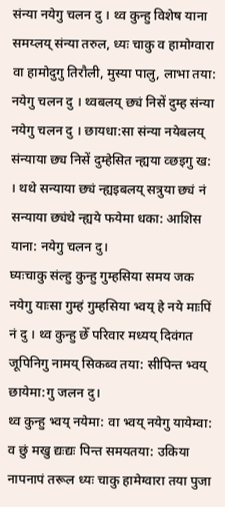संन्या नयेगु चलन दु । थ्व कुन्हु विशेष याना समय्लय् संन्या तरुल, ध्यः चाकु व हामोग्वारा वा हामोदुगु तिरौली, मुस्या पालु, लाभा तया: नयेगु चलन दु । थ्वबलय् छ्यं निसें दुम्ह संन्या नयेगु चलन दु । छायधा:सा संन्या नयेबलय् संन्याया छ्य निसें दुम्हेसित न्ह्यया व्छइगु ख: । थथे सन्याया छ्यं न्ह्यइबलय् सत्रुया छ्यं नं सन्याया छ्यंथे न्ह्यये फयेमा धका: आशिस याना: नयेगु चलन दु।
घ्यःचाकु संल्हु कुन्हु गुम्हसिया समय जक नयेगु याःसा गुम्हं गुम्हसिया भ्वय् हे नये माःपिं नं दु । थ्व कुन्हु छेँ परिवार मध्यय् दिवंगत जूपिनिगु नामय् सिकब्व तया: सीपिन्त भ्वय् छायेमा:गु जलन दु।
थ्व कुन्हु भ्वय् नयेमा: वा भ्वय् नयेगु यायेम्वा: व छुं मखु द्यःद्यः पिन्त समयतया: उकिया नापनापं तरूल ध्यः चाकु हामेग्वारा तया पुजा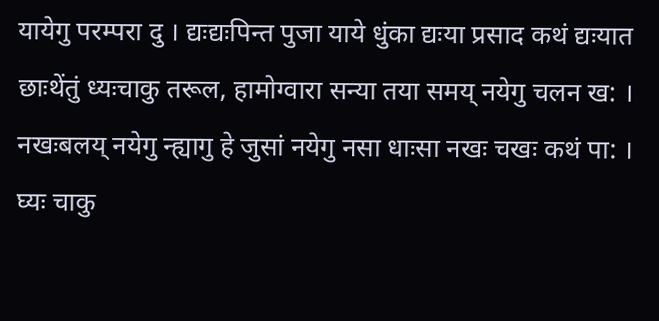यायेगु परम्परा दु । द्यःद्यःपिन्त पुजा याये धुंका द्यःया प्रसाद कथं द्यःयात छाःथेंतुं ध्यःचाकु तरूल, हामोग्वारा सन्या तया समय् नयेगु चलन ख: ।
नखःबलय् नयेगु न्ह्यागु हे जुसां नयेगु नसा धाःसा नखः चखः कथं पा: । घ्यः चाकु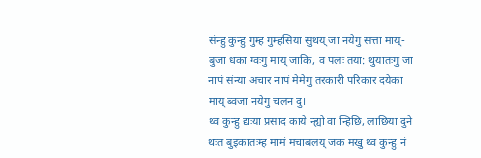संन्हु कुन्हु गुम्ह गुम्हसिया सुथय् जा नयेगु सत्ता माय्-बुजा धका ग्वःगु माय् जाकि, व पलः तया: थुयातःगु जा नापं संन्या अचार नापं मेमेगु तरकारी परिकार दयेका माय् ब्वजा नयेगु चलन दु।
थ्व कुन्हु द्यःया प्रसाद काये न्ह्यो वा न्हिछि, लाछिया दुने थःत बुइकातःम्ह मामं मचाबलय् जक मखु थ्व कुन्हु नं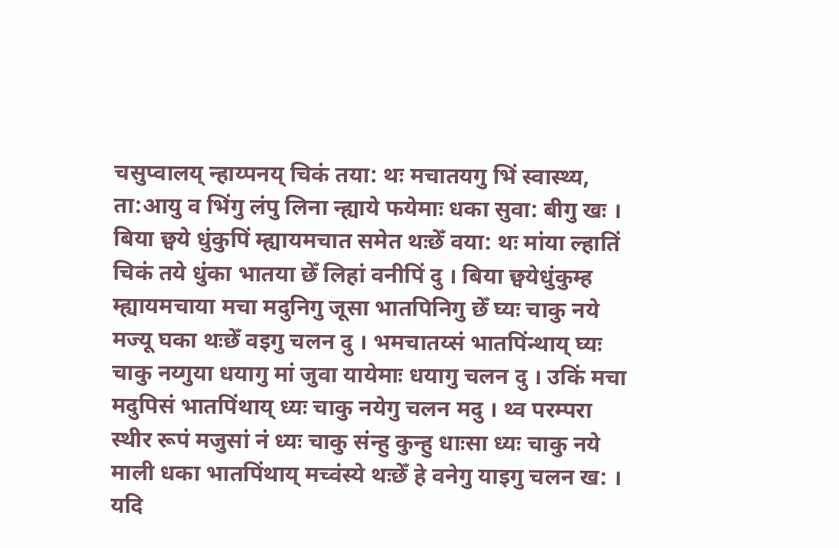चसुप्वालय् न्हाय्पनय् चिकं तया: थः मचातयगु भिं स्वास्थ्य, ता:आयु व भिंगु लंपु लिना न्ह्याये फयेमाः धका सुवा: बीगु खः । बिया छ्वये धुंकुपिं म्ह्यायमचात समेत थःछेँ वया: थः मांया ल्हातिं चिकं तये धुंका भातया छेँ लिहां वनीपिं दु । बिया छ्वयेधुंकुम्ह म्ह्यायमचाया मचा मदुनिगु जूसा भातपिनिगु छेँ घ्यः चाकु नये मज्यू घका थःछेँ वइगु चलन दु । भमचातय्सं भातपिंन्थाय् घ्यः चाकु नय्गुया धयागु मां जुवा यायेमाः धयागु चलन दु । उकिं मचा मदुपिसं भातपिंथाय् ध्यः चाकु नयेगु चलन मदु । थ्व परम्परा स्थीर रूपं मजुसां नं ध्यः चाकु संन्हु कुन्हु धाःसा ध्यः चाकु नये माली धका भातपिंथाय् मच्वंस्ये थःछेँ हे वनेगु याइगु चलन ख: । यदि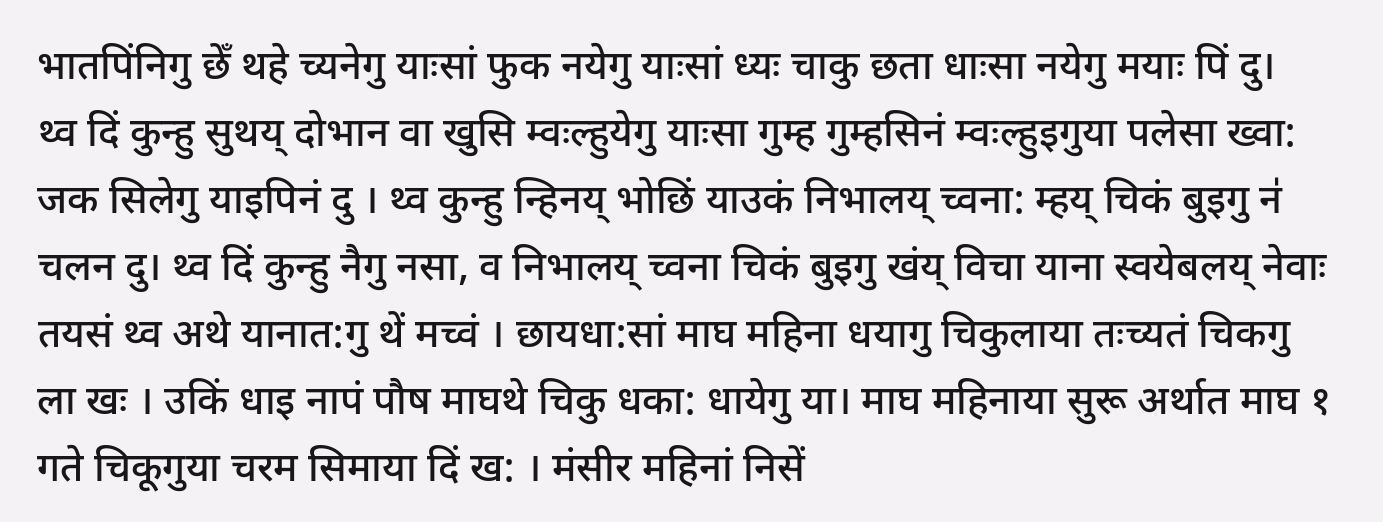भातपिंनिगु छेँ थहे च्यनेगु याःसां फुक नयेगु याःसां ध्यः चाकु छता धाःसा नयेगु मयाः पिं दु।
थ्व दिं कुन्हु सुथय् दोभान वा खुसि म्वःल्हुयेगु याःसा गुम्ह गुम्हसिनं म्वःल्हुइगुया पलेसा ख्वा: जक सिलेगु याइपिनं दु । थ्व कुन्हु न्हिनय् भोछिं याउकं निभालय् च्वना: म्हय् चिकं बुइगु न॑ चलन दु। थ्व दिं कुन्हु नैगु नसा, व निभालय् च्वना चिकं बुइगु खंय् विचा याना स्वयेबलय् नेवाः तयसं थ्व अथे यानात:गु थें मच्वं । छायधा:सां माघ महिना धयागु चिकुलाया तःच्यतं चिकगु ला खः । उकिं धाइ नापं पौष माघथे चिकु धका: धायेगु या। माघ महिनाया सुरू अर्थात माघ १ गते चिकूगुया चरम सिमाया दिं ख: । मंसीर महिनां निसें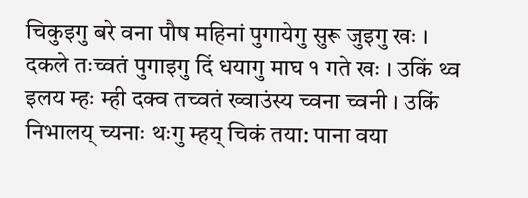चिकुइगु बरे वना पौष महिनां पुगायेगु सुरू जुइगु खः । दकले तःच्वतं पुगाइगु दिं धयागु माघ १ गते खः । उकिं थ्व इलय म्हः म्ही दक्व तच्वतं ख्वाउंस्य च्वना च्वनी । उकिं निभालय् च्यनाः थःगु म्हय् चिकं तया: पाना वया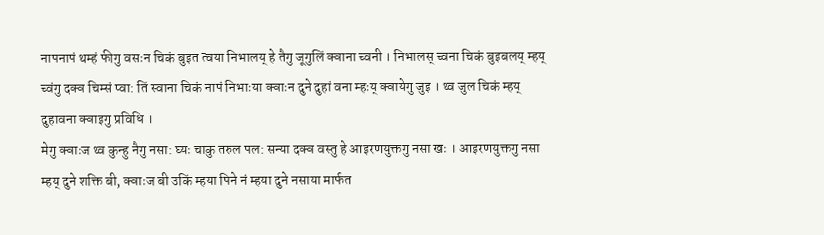नापनापं थम्हं फीगु वसःन चिकं बुइत त्वया निभालय् हे तैगु जूगुलिं क्वाना च्वनी । निभालस् च्वना चिकं बुइबलय् म्हय् च्वंगु दक्व चिम्सं प्वा: तिं स्वाना चिकं नापं निभाःया क्वाःन दुने दुहां वना म्हःय् क्वायेगु जुइ । थ्व जुल चिकं म्हय् दुहावना क्वाइगु प्रविधि ।
मेगु क्वाःज थ्व कुन्हु नैगु नसा: घ्यः चाकु तरुल पल: सन्या दक्व वस्तु हे आइरणयुक्तगु नसा खः । आइरणयुक्तगु नसा म्हय् दुने शक्ति बी, क्वाःज बी उकिं म्हया पिने नं म्हया दुने नसाया मार्फत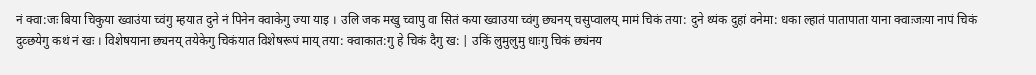नं क्वा:जः बिया चिकुया ख्वाउंया च्वंगु म्हयात दुने नं पिनेन क्वाकेगु ज्या याइ । उलि जक मखु च्वापु वा सितं कया ख्वाउया च्वंगु छ्यनय् चसुप्वालय् मामं चिकं तया: दुने थ्यंक दुहां वनेमा: धका ल्हातं पातापाता याना क्वाःजःया नापं चिकं दुव्छयेगु कथं नं खः । विशेषयाना छ्यनय् तयेकेगु चिकंयात विशेषरूपं माय् तया: क्वाकात:गु हे चिकं दैगु ख: | उकिं लुमुलुमु धाःगु चिकं छ्यंनय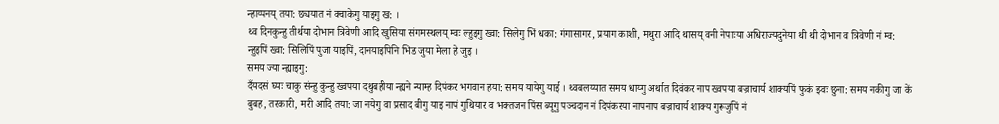न्हाय्पनय् तया: छ्ययात नं क्वाकेगु याइगु ख: ।
थ्व दिनकुन्हु तीर्थया दोभान त्रिवेणी आदि खुसिया संगमस्थलय् म्वः ल्हुइगु ख्वा: सिलेगु भिं धका: गंगासागर, प्रयाग काशी, मथुरा आदि थासय् वनी नेपाःया अधिराज्यदुनेया थी थी दोभान व त्रिवेणी नं म्व: न्हुइपिं ख्वा: सिलिपिं पुजा याइपिं, दानयाइपिनि भिड जुया मेला हे जुइ ।
समय ज्या न्ह्याइगु:
दँयदसं घ्यः चाकु संन्हु कुन्हु ख्वपया दथुबहीया न्ह्यने न्याम्ह दिपंकर भगवान हया: समय यायेगु याई । थ्वबलय्यात समय धाय्गु अर्थात दिवंकर नाप ख्वपया बज्राचार्य शाक्यपिं फुकं झ्वः छुना: समय नकीगु जा कें बुबह, तरकारी, मरी आदि तया: जा नयेगु वा प्रसाद बीगु याइ नापं गुथियार व भक्तजन पिंस ब्यूगु पञ्चदान नं दिपंकरया नापनाप बज्राचार्य शाक्य गुरूजुपिं नं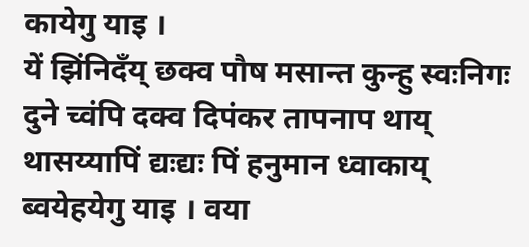कायेगु याइ ।
यें झिंनिदँय् छक्व पौष मसान्त कुन्हु स्वःनिगः दुने च्वंपि दक्व दिपंकर तापनाप थाय् थासय्यापिं द्यःद्यः पिं हनुमान ध्वाकाय् ब्वयेहयेगु याइ । वया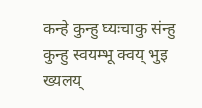कन्हे कुन्हु घ्यःचाकु संन्हु कुन्हु स्वयम्भू क्वय् भुइ ख्यलय्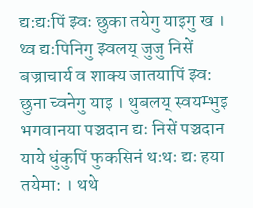द्य:द्यःपिं झ्वः छुका तयेगु याइगु ख । थ्व द्यःपिनिगु झ्वलय् जुजु निसें बज्राचार्य व शाक्य जातयापिं झ्व: छुना च्वनेगु याइ । थुबलय् स्वयम्भुइ भगवानया पञ्चदान द्यः निसें पञ्चदान याये धुंकुपिं फुकसिनं थःथः द्यः हया तयेमा: । थथे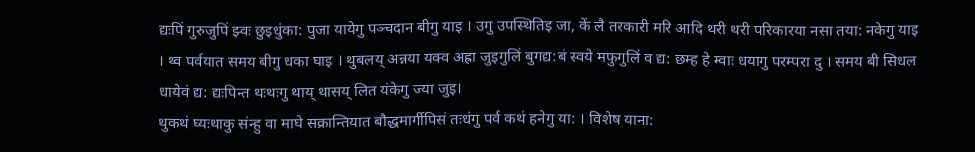द्यःपिं गुरुजुपिं झ्वः छुइधुंका: पुजा यायेगु पञ्चदान बीगु याइ । उगु उपस्थितिइ जा, कें लै तरकारी मरि आदि थरी थरी परिकारया नसा तया: नकेगु याइ । थ्व पर्वयात समय बीगु धका घाइ । थुबलय् अन्नया यक्व अह्रा जुइगुलिं बुगद्य:बं स्वये मफुगुलिं व द्य: छम्ह हे म्वाः धयागु परम्परा दु । समय बी सिधल धायेवं द्य: द्यःपिन्त थःथःगु थाय् थासय् लित यंकेगु ज्या जुइ।
थुकथं घ्यःथाकु संन्हु वा माघे सक्रान्तियात बौद्धमार्गीपिसं तःधंगु पर्व कथं हनेगु या: । विशेष याना: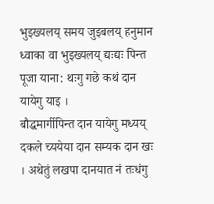भुइख्यलय् समय जुइबलय् हनुमान ध्वाका वा भुइख्यलय् द्यःद्यः पिन्त पूजा याना: थःगु गछे कथं दान यायेगु याइ ।
बौद्धमार्गीपिन्त दान यायेगु मध्यय् दकले च्ययेया दान सम्यक दान खः । अथेतुं लखपा दानयात नं तःधंगु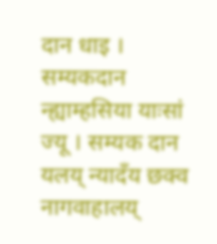दान धाइ । सम्यकदान न्ह्याम्हसिया याःसां ज्यू । सम्यक दान यलय् न्यादँय छक्व नागवाहालय्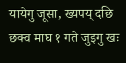यायेगु जूसा, ख्यपय् दछि छक्व माघ १ गते जुइगु खः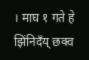। माघ १ गते हे झिंनिदँय् छक्व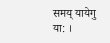समय् यायेगु या: ।